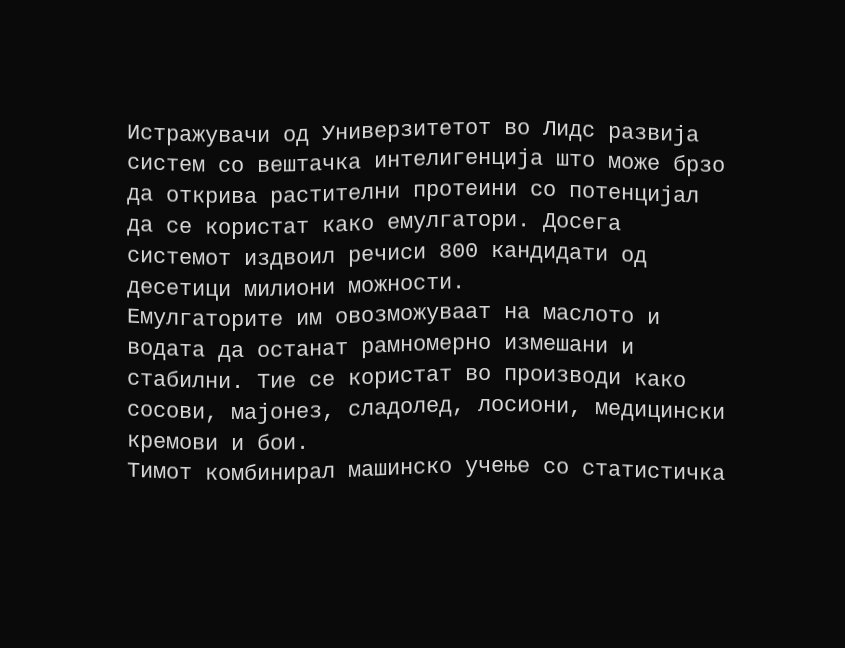Истражувачи од Универзитетот во Лидс развија систем со вештачка интелигенција што може брзо да открива растителни протеини со потенцијал да се користат како емулгатори. Досега системот издвоил речиси 800 кандидати од десетици милиони можности.
Емулгаторите им овозможуваат на маслото и водата да останат рамномерно измешани и стабилни. Тие се користат во производи како сосови, мајонез, сладолед, лосиони, медицински кремови и бои.
Тимот комбинирал машинско учење со статистичка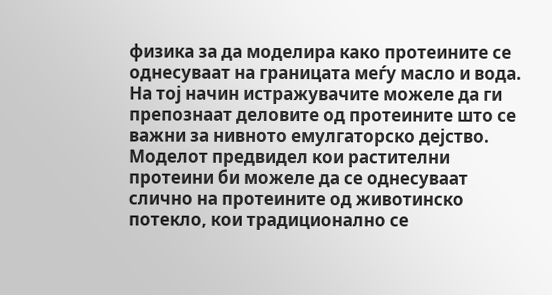физика за да моделира како протеините се однесуваат на границата меѓу масло и вода. На тој начин истражувачите можеле да ги препознаат деловите од протеините што се важни за нивното емулгаторско дејство.
Моделот предвидел кои растителни протеини би можеле да се однесуваат слично на протеините од животинско потекло, кои традиционално се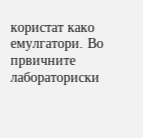користат како емулгатори. Во првичните лабораториски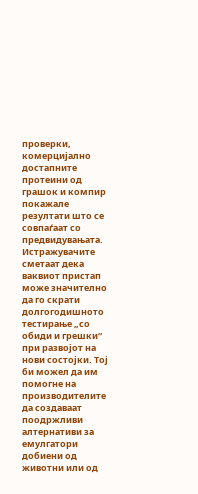проверки, комерцијално достапните протеини од грашок и компир покажале резултати што се совпаѓаат со предвидувањата.
Истражувачите сметаат дека ваквиот пристап може значително да го скрати долгогодишното тестирање „со обиди и грешки“ при развојот на нови состојки. Тој би можел да им помогне на производителите да создаваат поодржливи алтернативи за емулгатори добиени од животни или од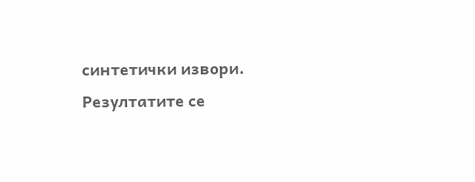синтетички извори.
Резултатите се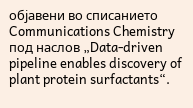објавени во списанието Communications Chemistry под наслов „Data-driven pipeline enables discovery of plant protein surfactants“.